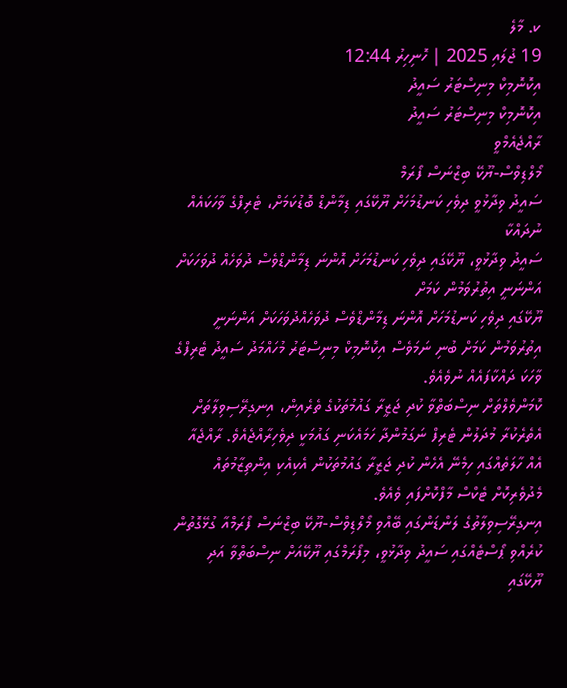ކ. މާލެ
19 ޖުލައި 2025 | ހޮނިހިރު 12:44
އިކޮނޮމިކް މިނިސްޓަރު ސައީދު
އިކޮނޮމިކް މިނިސްޓަރު ސައީދު
ރާއްޖެއެމްވީ
މޯލްޑިވްސް-ޔޫކޭ ބިޒްނަސް ފޯރަމް
ސައީދު ވިދާޅުވީ ދިވެހި ކަނޑުމަހަށް ޔޫކޭގައި ޑިމާންޑް ބޮޑުކަމަށް، ޓެރިފްގެ ވާހަކައެއް ނުދައްކާ
ސައީދު ވިދާޅުވީ، ޔޫކޭގައި ދިވެހި ކަނޑުމަހަށް އޮންނަ ޑިމާންޑްވެސް ދުވަހެއް ދުވަހަކަށް އަންނަނީ އިތުރުވަމުން ކަމަށް
ޔޫކޭގައި ދިވެހި ކަނޑުމަހަށް އޮންނަ ޑިމާންޑްވެސް ދުވަހެއްދުވަހަކަށް އަންނަނީ އިތުރުވަމުން ކަމަށް ބުނި ނަމަވެސް އިކޮނޮމިކް މިނިސްޓަރު މުހައްމަދު ސައީދު ޓެރިފްގެ ވާހަކަ ދައްކާފައެއް ނުވެއެވެ.
ކޮމަންވެލްތަށް ނިސްބަތްވާ ކުދި ޖަޒީރާ ގައުމުތަކުގެ ތެރެއިން، އިނގިރޭސިވިލާތަށް އެތެރެކުރާ މުދަލުން ޓެރިފް ނަގަމުންދާ ހަމައެކަނި ގައުމަކީ ދިވެހިރާއްޖެއެވެ. ރާއްޖެއާ އެއް ހާލަތެއްގައި ހިމެނޭ އެހެން ކުދި ޖަޒީރާ ގައުމުތަކުން އެކިއެކި އިންތިޒާމުތައް މެދުވެރިކޮށް ޓެކްސް މާފްކޮށްފައި ވެއެވެ.
އިނގިރޭސިވިލާތުގެ ލަންޑަންގައި ބޭއްވި މޯލްޑިވްސް-ޔޫކޭ ބިޒްނަސް ފޯރަމްއާ ގުޅޭގޮތުން ކުރެއްވި ޕޯސްޓެއްގައި ސައީދު ވިދާޅުވީ، މިފޯރަމްގައި ޔޫކޭއަށް ނިސްބަތްވާ އަދި ޔޫކޭގައި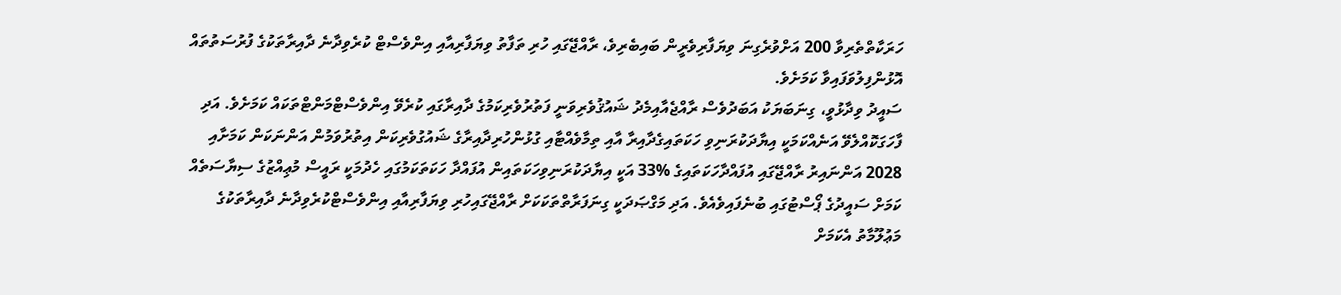ހަރަކާތްތެރިވާ 200 އަށްވުރެގިނަ ވިޔަފާރިވެރީން ބައިބެރިވެ، ރާއްޖޭގައި ހުރި ތަފާތު ވިޔަފާރިއާއި އިންވެސްޓް ކުރެވިދާނެ ދާއިރާތަކުގެ ފުރުސަތުތައް އޮޅުންފިލުވަފައިވާ ކަމަށެވެ.
ސައީދު ވިދާޅުވީ، ގިނަބަޔަކު އަބަދުވެސް ރާއްޖެއާއިމެދު ޝައުޤުވެރިވަނީ ފަތުރުވެރިކަމުގެ ދާއިރާގައި ކުރެވޭ އިންވެސްޓްމަންޓްތަކައް ކަމަށެވެ. އަދި ފާހަގަކޮއްލެވޭ އަނެއްކަމަކީ އިޔާދަކުރަނިވި ހަކަތައިގެދާއިރާ އާއި ތިމާވެއްޓާއި ގުޅުންހުރިދާއިރާގެ ޝައުގުވެރިކަން އިތުރުވަމުން އަންނަކަން ކަމަށާއި 2028 އަންނައިރު ރާއްޖޭގައި އުފައްދާހަކަތައިގެ %33 އަކީ އިޔާދަކުރަނިވިހަކަތައިން އުފައްދާ ހަކަތަކަމުގައި ހެދުމަކީ ރައީސް މުޢިއްޒުގެ ސިޔާސަތެއް ކަމަށް ސައީދުގެ ޕޯސްޓުގައި ބުނެފައިވެއެވެ. އަދި މަގްޞަދަކީ ގިނަފަރާތްތަކަކަށް ރާއްޖޭގައިހުރި ވިޔަފާރިއާއި އިންވެސްޓްކުރެވިދާނެ ދާއިރާތަކުގެ މަޢުލޫމާތު އެކަމަށް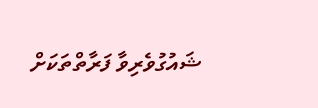ޝައުގުވެރިވާ ފަރާތްތަކަށް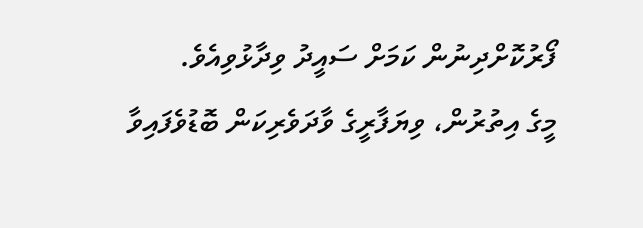ފޯރުކޮށްދިނުން ކަމަށް ސައީދު ވިދާޅުވިއެވެ.
މީގެ އިތުރުން، ވިޔަފާރީގެ ވާދަވެރިކަން ބޮޑުވެފައިވާ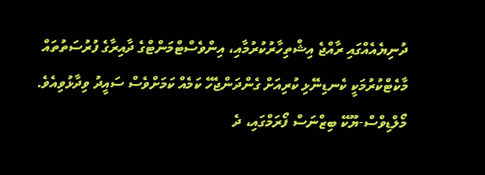ދުނިޔެއެއްގައި ރާއްޖެ އިޝްތިހާރުކުރުމާއި، އިންވެސްޓްމަންޓްގެ ދާއިރާގެ ފުރުސަތުތައް މާކެޓްކުރުމަކީ ކެނޑިނޭޅި ކުރިއަށް ގެންދަންޖެހޭ ކަމެއް ކަމަށްވެސް ސައީދު ވިދާޅުވިއެވެ.
މޯލްޑިވްސް-ޔޫކޭ ބިޒްނަސް ފޯރަމްގައި، ދެ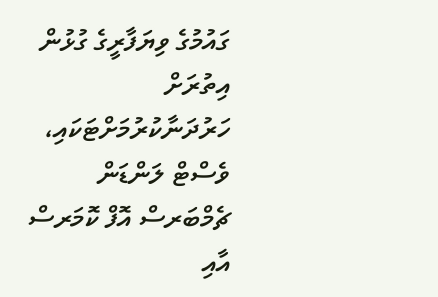ގައުމުގެ ވިޔަފާރީގެ ގުޅުން އިތުރަށް ހަރުދަނާކުރުމަށްޓަކައި، ވެސްޓް ލަންޑަން ޗެމްބަރސް އޮފް ކޮމަރސް އާއި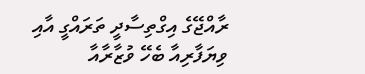ރާއްޖޭގެ އިގްތިސާދީ ތަރައްގީ އާއި ވިޔަފާރިއާ ބެހޭ ވުޒާރާއާ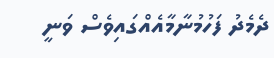ދެމެދު ފަހުމުނާމާއެއްގައިވެސް ވަނީ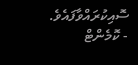ސޮއިކުރައްވާފައެވެ.
- ކޮމެންޓް